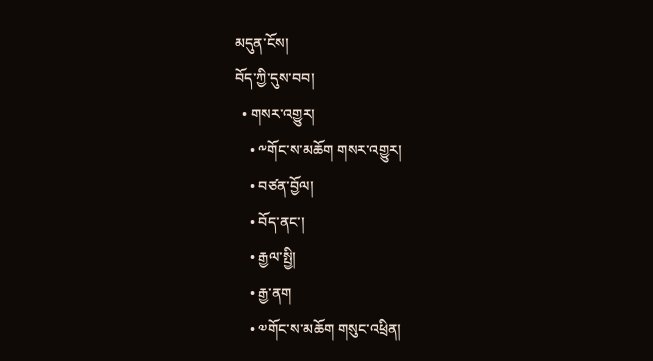མདུན་ངོས།
བོད་ཀྱི་དུས་བབ།
  • གསར་འགྱུར།
    • ༸གོང་ས་མཆོག གསར་འགྱུར།
    • བཙན་བྱོལ།
    • བོད་ནང་།
    • རྒྱལ་སྤྱི།
    • རྒྱ་ནག
    • ༧གོང་ས་མཆོག གསུང་འཕྲིན།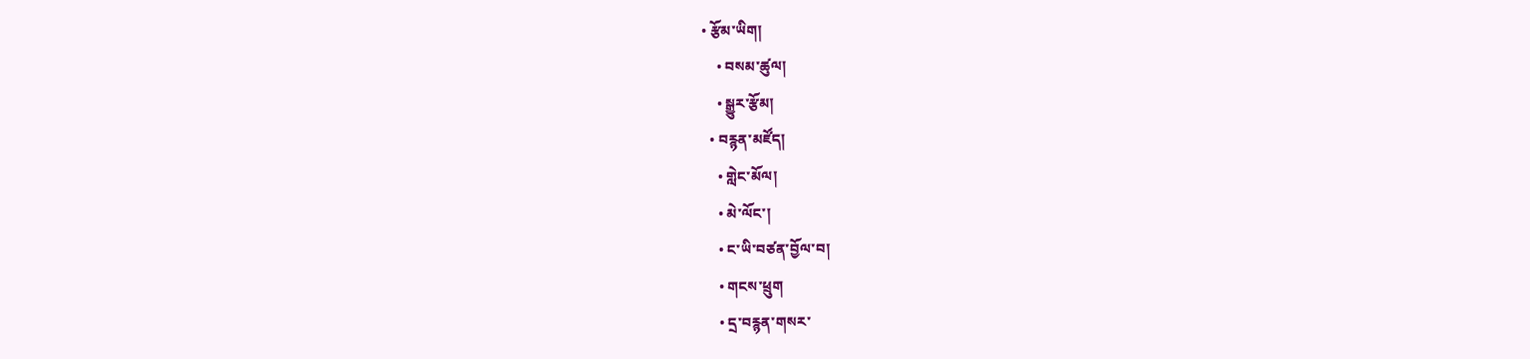• རྩོམ་ཡིག།
    • བསམ་ཚུལ།
    • སྒྱུར་རྩོམ།
  • བརྙན་མཛོད།
    • གླེང་མོལ།
    • མེ་ལོང་།
    • ང་ཡི་བཙན་བྱོལ་བ།
    • གངས་ཕྲུག
    • དྲ་བརྙན་གསར་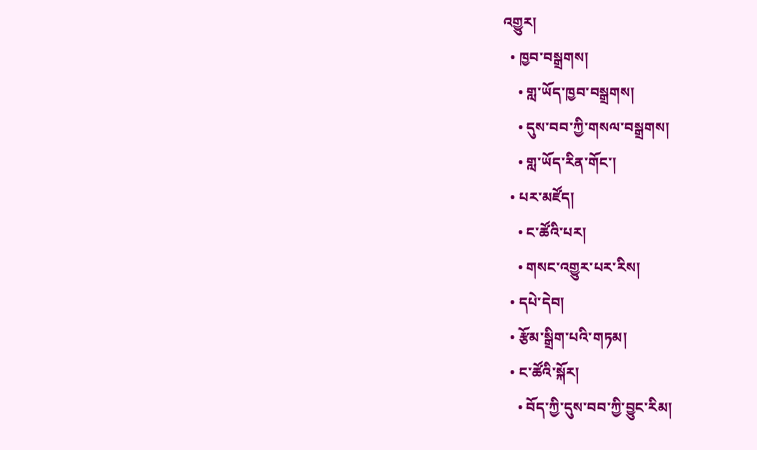འགྱུར།
  • ཁྱབ་བསྒྲགས།
    • གླ་ཡོད་ཁྱབ་བསྒྲགས།
    • དུས་བབ་ཀྱི་གསལ་བསྒྲགས།
    • གླ་ཡོད་རིན་གོང་།
  • པར་མཛོད།
    • ང་ཚོའི་པར།
    • གསང་འགྱུར་པར་རིས།
  • དཔེ་དེབ།
  • རྩོམ་སྒྲིག་པའི་གཏམ།
  • ང་ཚོའི་སྐོར།
    • བོད་ཀྱི་དུས་བབ་ཀྱི་བྱུང་རིམ།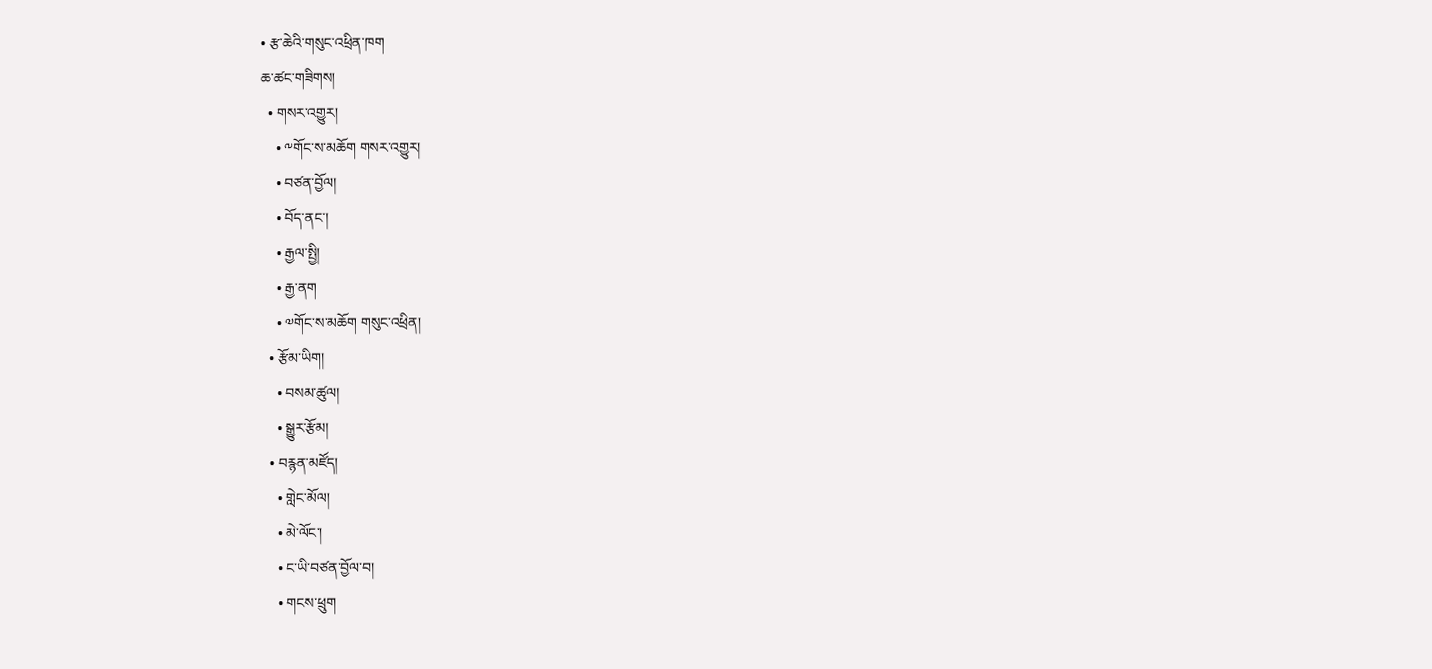• རྩ་ཆེའི་གསུང་འཕྲིན་ཁག
ཆ་ཚང་གཟིགས།
  • གསར་འགྱུར།
    • ༸གོང་ས་མཆོག གསར་འགྱུར།
    • བཙན་བྱོལ།
    • བོད་ནང་།
    • རྒྱལ་སྤྱི།
    • རྒྱ་ནག
    • ༧གོང་ས་མཆོག གསུང་འཕྲིན།
  • རྩོམ་ཡིག།
    • བསམ་ཚུལ།
    • སྒྱུར་རྩོམ།
  • བརྙན་མཛོད།
    • གླེང་མོལ།
    • མེ་ལོང་།
    • ང་ཡི་བཙན་བྱོལ་བ།
    • གངས་ཕྲུག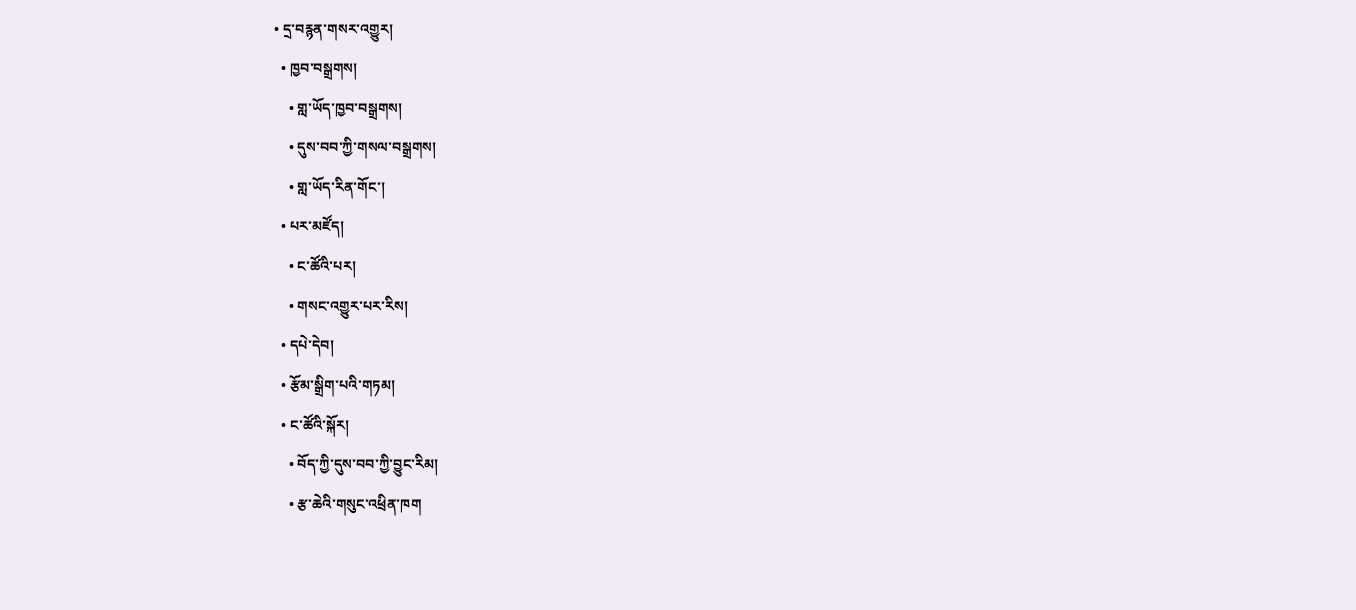• དྲ་བརྙན་གསར་འགྱུར།
  • ཁྱབ་བསྒྲགས།
    • གླ་ཡོད་ཁྱབ་བསྒྲགས།
    • དུས་བབ་ཀྱི་གསལ་བསྒྲགས།
    • གླ་ཡོད་རིན་གོང་།
  • པར་མཛོད།
    • ང་ཚོའི་པར།
    • གསང་འགྱུར་པར་རིས།
  • དཔེ་དེབ།
  • རྩོམ་སྒྲིག་པའི་གཏམ།
  • ང་ཚོའི་སྐོར།
    • བོད་ཀྱི་དུས་བབ་ཀྱི་བྱུང་རིམ།
    • རྩ་ཆེའི་གསུང་འཕྲིན་ཁག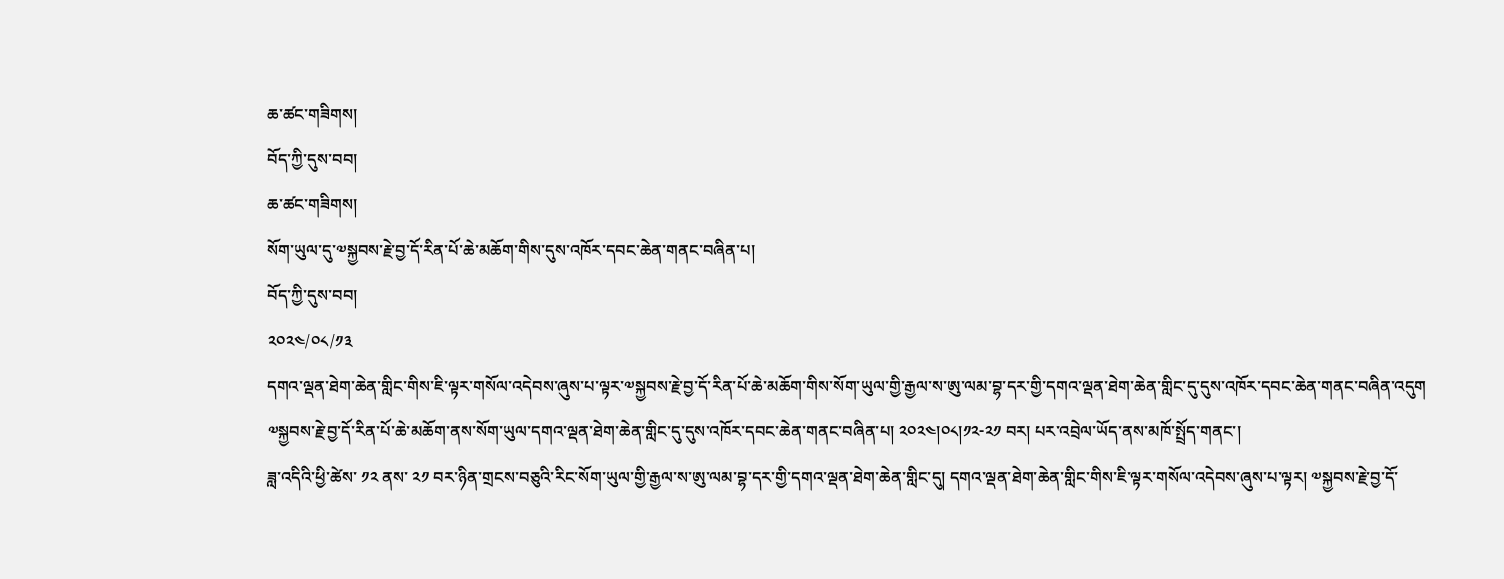ཆ་ཚང་གཟིགས།
བོད་ཀྱི་དུས་བབ།
ཆ་ཚང་གཟིགས།
སོག་ཡུལ་དུ་༧སྐྱབས་རྗེ་བྱ་དོ་རིན་པོ་ཆེ་མཆོག་གིས་དུས་འཁོར་དབང་ཆེན་གནང་བཞིན་པ།
བོད་ཀྱི་དུས་བབ།
༢༠༢༤/༠༨/༡༣
དགའ་ལྡན་ཐེག་ཆེན་གླིང་གིས་ཇི་ལྟར་གསོལ་འདེབས་ཞུས་པ་ལྟར་༧སྐྱབས་རྗེ་བྱ་དོ་རིན་པོ་ཆེ་མཆོག་གིས་སོག་ཡུལ་གྱི་རྒྱལ་ས་ཨུ་ལམ་བྷ་དར་གྱི་དགའ་ལྡན་ཐེག་ཆེན་གླིང་དུ་དུས་འཁོར་དབང་ཆེན་གནང་བཞིན་འདུག
༧སྐྱབས་རྗེ་བྱ་དོ་རིན་པོ་ཆེ་མཆོག་ནས་སོག་ཡུལ་དགའ་ལྡན་ཐེག་ཆེན་གླིང་དུ་དུས་འཁོར་དབང་ཆེན་གནང་བཞིན་པ། ༢༠༢༤།༠༨།༡༢-༢༡ བར། པར་འབྲེལ་ཡོད་ནས་མཁོ་སྤྲོད་གནང་།
ཟླ་འདིའི་ཕྱི་ཚེས་ ༡༢ ནས་ ༢༡ བར་ཉིན་གྲངས་བཅུའི་རིང་སོག་ཡུལ་གྱི་རྒྱལ་ས་ཨུ་ལམ་བྷ་དར་གྱི་དགའ་ལྡན་ཐེག་ཆེན་གླིང་དུ། དགའ་ལྡན་ཐེག་ཆེན་གླིང་གིས་ཇི་ལྟར་གསོལ་འདེབས་ཞུས་པ་ལྟར། ༧སྐྱབས་རྗེ་བྱ་དོ་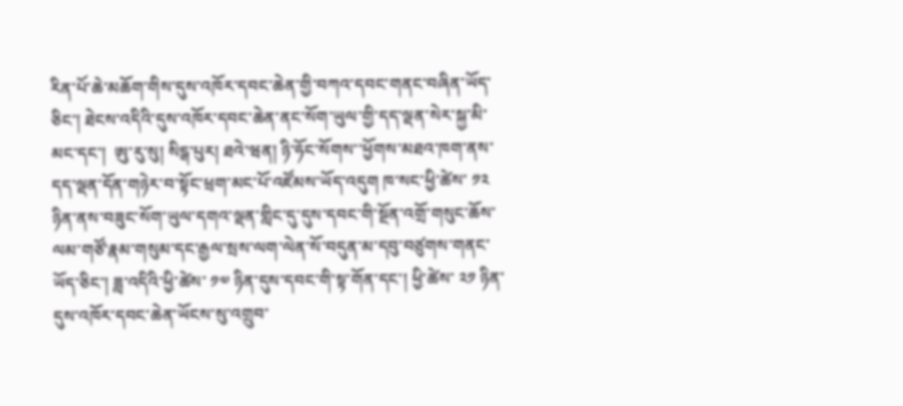རིན་པོ་ཆེ་མཆོག་གིས་དུས་འཁོར་དབང་ཆེན་གྱི་བཀའ་དབང་གནང་བཞིན་ཡོད་ཅིང་། ཐེངས་འདིའི་དུས་འཁོར་དབང་ཆེན་ནང་སོག་ཡུལ་གྱི་དད་ལྡན་སེར་སྐྱ་མི་མང་དང་།  ཨུ་རུ་སུ། སིངྒ་པུར། ཐའེ་ཝན། ཉི་ཧོང་སོགས་་ཕྱོགས་མཐའ་ཁག་ནས་དད་ལྡན་དོན་གཉེར་བ་སྟོང་ཕྲག་མང་པོ་འཛོམས་ཡོད་འདུག ཁ་སང་ཕྱི་ཚེས་ ༡༢ ཉིན་ནས་བཟུང་སོག་ཡུལ་དགའ་ལྡན་གླིང་དུ་དུས་དབང་གི་སྔོན་འགྲོ་གསུང་ཆོས་ལམ་གཙོ་རྣམ་གསུམ་དང་རྒྱལ་སྲས་ལག་ལེན་སོ་བདུན་མ་དབུ་བཙུགས་གནང་ཡོད་ཅིང་། ཟླ་འདིའི་ཕྱི་ཚེས་ ༡༧ ཉིན་དུས་དབང་གི་སྟ་གོན་དང་། ཕྱི་ཚེས་ ༢༡ ཉིན་དུས་འཁོར་དབང་ཆེན་ཡོངས་སུ་འགྲུབ་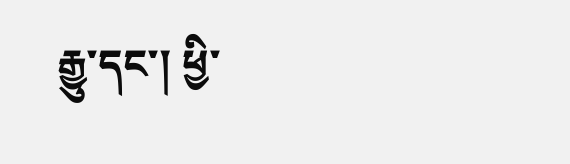རྒྱུ་དང་། ཕྱི་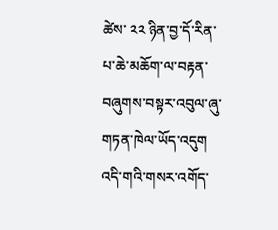ཚེས་ ༢༢ ཉིན་བྱ་དོ་རིན་པ་ཆེ་མཆོག་ལ་བརྟན་བཞུགས་བསྟར་འབུལ་ཞུ་གཏན་ཁེལ་ཡོད་འདུག
འདི་གའི་གསར་འགོད་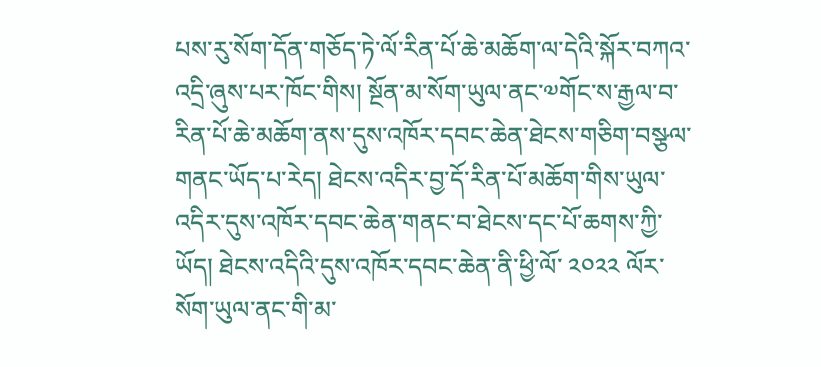པས་རུ་སོག་དོན་གཅོད་ཏེ་ལོ་རིན་པོ་ཆེ་མཆོག་ལ་དེའི་སྐོར་བཀའ་འདྲི་ཞུས་པར་ཁོང་གིས། སྔོན་མ་སོག་ཡུལ་ནང་༧གོང་ས་རྒྱལ་བ་རིན་པོ་ཆེ་མཆོག་ནས་དུས་འཁོར་དབང་ཆེན་ཐེངས་གཅིག་བསྩལ་གནང་ཡོད་པ་རེད། ཐེངས་འདིར་བྱ་དོ་རིན་པོ་མཆོག་གིས་ཡུལ་འདིར་དུས་འཁོར་དབང་ཆེན་གནང་བ་ཐེངས་དང་པོ་ཆགས་ཀྱི་ཡོད། ཐེངས་འདིའི་དུས་འཁོར་དབང་ཆེན་ནི་ཕྱི་ལོ་ ༢༠༢༢ ལོར་སོག་ཡུལ་ནང་གི་མ་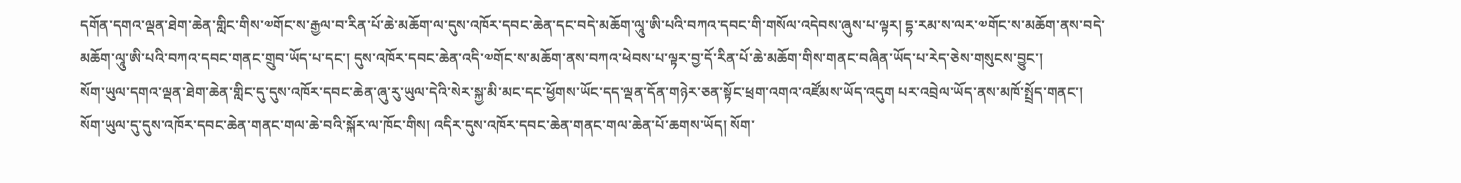དགོན་དགའ་ལྡན་ཐེག་ཆེན་གླིང་གིས་༧གོང་ས་རྒྱལ་བ་རིན་པོ་ཆེ་མཆོག་ལ་དུས་འཁོར་དབང་ཆེན་དང་བདེ་མཆོག་ལཱུ་ཨི་པའི་བཀའ་དབང་གི་གསོལ་འདེབས་ཞུས་པ་ལྟར། དྷ་རམ་ས་ལར་༧གོང་ས་མཆོག་ནས་བདེ་མཆོག་ལཱུ་ཨི་པའི་བཀའ་དབང་གནང་གྲུབ་ཡོད་པ་དང་། དུས་འཁོར་དབང་ཆེན་འདི་༧གོང་ས་མཆོག་ནས་བཀའ་ཕེབས་པ་ལྟར་བྱ་དོ་རིན་པོ་ཆེ་མཆོག་གིས་གནང་བཞིན་ཡོད་པ་རེད་ཅེས་གསུངས་བྱུང་།
སོག་ཡུལ་དགའ་ལྡན་ཐེག་ཆེན་གླིང་དུ་དུས་འཁོར་དབང་ཆེན་ཞུ་རུ་ཡུལ་དེའི་སེར་སྐྱ་མི་མང་དང་ཕྱོགས་ཡོང་དད་ལྡན་དོན་གཉེར་ཅན་སྟོང་ཕྲག་འགའ་འཛོམས་ཡོད་འདུག པར་འབྲེལ་ཡོད་ནས་མཁོ་སྤྲོད་གནང་།
སོག་ཡུལ་དུ་དུས་འཁོར་དབང་ཆེན་གནང་གལ་ཆེ་བའི་སྐོར་ལ་ཁོང་གིས། འདིར་དུས་འཁོར་དབང་ཆེན་གནང་གལ་ཆེན་པོ་ཆགས་ཡོད། སོག་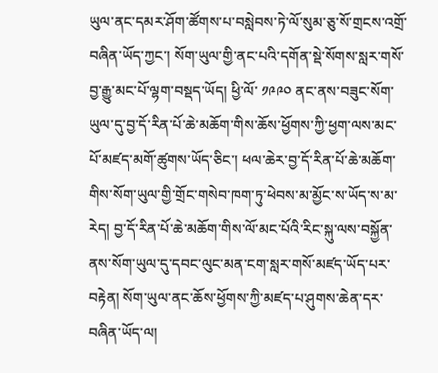ཡུལ་ནང་དམར་ཤོག་ཚོགས་པ་བསླེབས་ཏེ་ལོ་སུམ་ཅུ་སོ་གྲངས་འགྲོ་བཞིན་ཡོད་ཀྱང་། སོག་ཡུལ་གྱི་ནང་པའི་དགོན་སྡེ་སོགས་སླར་གསོ་བྱ་རྒྱུ་མང་པོ་ལྷག་བསྡད་ཡོད། ཕྱི་ལོ་ ༡༩༩༠ ནང་ནས་བཟུང་སོག་ཡུལ་དུ་བྱ་དོ་རིན་པོ་ཆེ་མཆོག་གིས་ཆོས་ཕྱོགས་ཀྱི་ཕྱག་ལས་མང་པོ་མཛད་མགོ་ཚུགས་ཡོད་ཅིང་། ཕལ་ཆེར་བྱ་དོ་རིན་པོ་ཆེ་མཆོག་གིས་སོག་ཡུལ་གྱི་གྲོང་གསེབ་ཁག་ཏུ་ཕེབས་མ་མྱོང་ས་ཡོད་ས་མ་རེད། བྱ་དོ་རིན་པོ་ཆེ་མཆོག་གིས་ལོ་མང་པོའི་རིང་སྐུ་ལས་བསྐྱོན་ནས་སོག་ཡུལ་དུ་དབང་ལུང་མན་ངག་སླར་གསོ་མཛད་ཡོད་པར་བརྟེན། སོག་ཡུལ་ནང་ཆོས་ཕྱོགས་ཀྱི་མཛད་པ་ཤུགས་ཆེན་དར་བཞིན་ཡོད་ལ།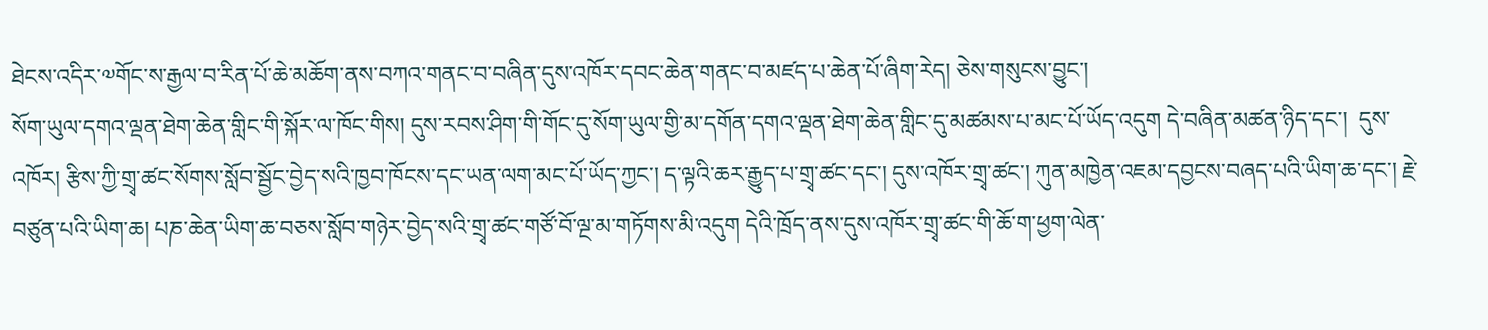ཐེངས་འདིར་༧གོང་ས་རྒྱལ་བ་རིན་པོ་ཆེ་མཆོག་ནས་བཀའ་གནང་བ་བཞིན་དུས་འཁོར་དབང་ཆེན་གནང་བ་མཛད་པ་ཆེན་པོ་ཞིག་རེད། ཅེས་གསུངས་བྱུང་།
སོག་ཡུལ་དགའ་ལྡན་ཐེག་ཆེན་གླིང་གི་སྐོར་ལ་ཁོང་གིས། དུས་རབས་ཤིག་གི་གོང་དུ་སོག་ཡུལ་གྱི་མ་དགོན་དགའ་ལྡན་ཐེག་ཆེན་གླིང་དུ་མཚམས་པ་མང་པོ་ཡོད་འདུག དེ་བཞིན་མཚན་ཉིད་དང་།  དུས་འཁོར། རྩིས་ཀྱི་གྲྭ་ཚང་སོགས་སློབ་སྦྱོང་བྱེད་སའི་ཁྱབ་ཁོངས་དང་ཡན་ལག་མང་པོ་ཡོད་ཀྱང་། ད་ལྟའི་ཆར་རྒྱུད་པ་གྲྭ་ཚང་དང་། དུས་འཁོར་གྲྭ་ཚང་། ཀུན་མཁྱེན་འཇམ་དབྱངས་བཞད་པའི་ཡིག་ཆ་དང་། རྗེ་བཙུན་པའི་ཡིག་ཆ། པཎ་ཆེན་ཡིག་ཆ་བཅས་སློབ་གཉེར་བྱེད་སའི་གྲྭ་ཚང་གཙོ་བོ་ལྔ་མ་གཏོགས་མི་འདུག དེའི་ཁྲོད་ནས་དུས་འཁོར་གྲྭ་ཚང་གི་ཆོ་ག་ཕྱག་ལེན་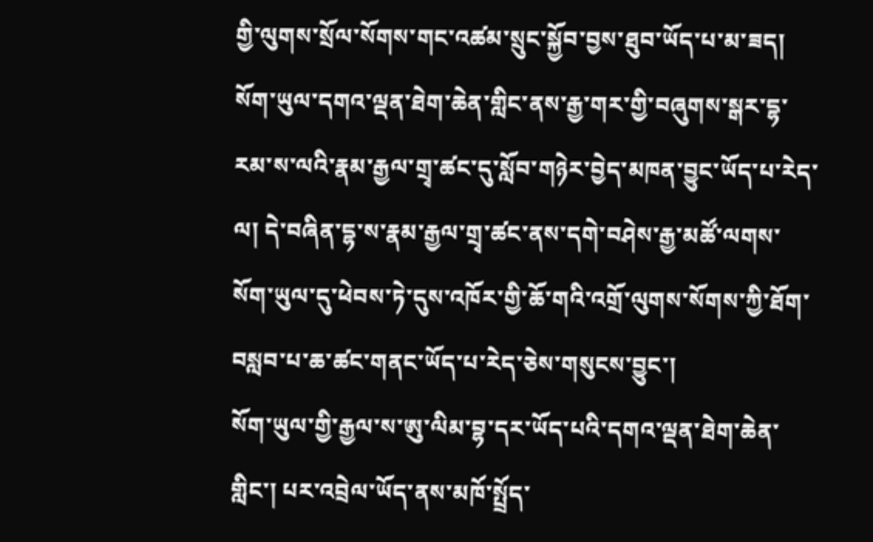གྱི་ལུགས་སྲོལ་སོགས་གང་འཚམ་སྲུང་སྐྱོབ་བྱས་ཐུབ་ཡོད་པ་མ་ཟད། སོག་ཡུལ་དགའ་ལྡན་ཐེག་ཆེན་གླིང་ནས་རྒྱ་གར་གྱི་བཞུགས་སྒར་དྷ་རམ་ས་ལའི་རྣམ་རྒྱལ་གྲྭ་ཚང་དུ་སློབ་གཉེར་བྱེད་མཁན་བྱུང་ཡོད་པ་རེད་ལ། དེ་བཞིན་དྷ་ས་རྣམ་རྒྱལ་གྲྭ་ཚང་ནས་དགེ་བཤེས་རྒྱ་མཚོ་ལགས་སོག་ཡུལ་དུ་ཕེབས་ཏེ་དུས་འཁོར་གྱི་ཆོ་གའི་འགྲོ་ལུགས་སོགས་ཀྱི་ཐོག་བསླབ་པ་ཆ་ཚང་གནང་ཡོད་པ་རེད་ཅེས་གསུངས་བྱུང་།
སོག་ཡུལ་གྱི་རྒྱལ་ས་ཨུ་ལིམ་བྷ་དར་ཡོད་པའི་དགའ་ལྡན་ཐེག་ཆེན་གླིང་། པར་འབྲེལ་ཡོད་ནས་མཁོ་སྤྲོད་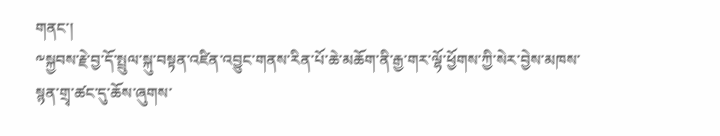གནང་།
༸སྐྱབས་རྗེ་བྱ་དོ་སྤྲུལ་སྐུ་བསྟན་འཛིན་འབྱུང་གནས་རིན་པོ་ཆེ་མཆོག་ནི་རྒྱ་གར་ལྷོ་ཕྱོགས་ཀྱི་སེར་བྱེས་མཁས་སྙན་གྲྭ་ཚང་དུ་ཆོས་ཞུགས་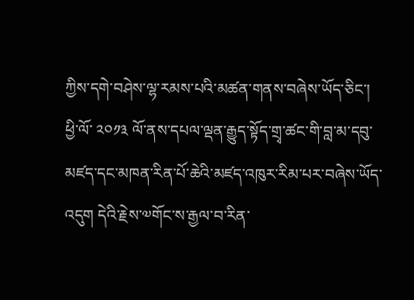ཀྱིས་དགེ་བཤེས་ལྷ་རམས་པའི་མཚན་གནས་བཞེས་ཡོད་ཅིང་། ཕྱི་ལོ་ ༢༠༡༣ ལོ་ནས་དཔལ་ལྡན་རྒྱུད་སྟོད་གྲྭ་ཚང་གི་བླ་མ་དབུ་མཛད་དང་མཁན་རིན་པོ་ཆེའི་མཛད་འཁུར་རིམ་པར་བཞེས་ཡོད་འདུག དེའི་རྗེས་༧གོང་ས་རྒྱལ་བ་རིན་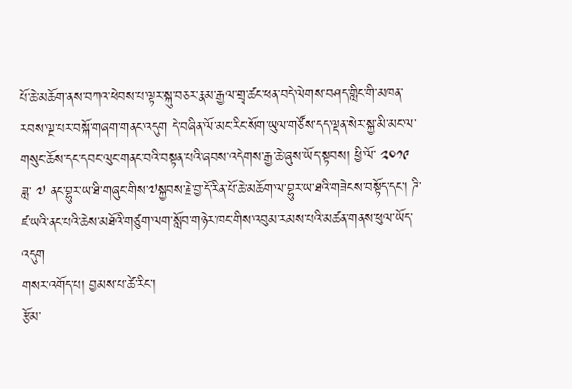པོ་ཆེ་མཆོག་ནས་བཀའ་ཕེབས་པ་ལྟར་སྐུ་བཅར་རྣམ་རྒྱལ་གྲྭ་ཚང་ཕན་བདེ་ལེགས་བཤད་གླིང་གི་མཁན་རབས་ལྔ་པར་བསྐོ་གཞག་གནང་འདུག དེ་བཞིན་ལོ་མང་རིང་སོག་ཡུལ་གཙོས་དད་ལྡན་སེར་སྐྱ་མི་མང་ལ་གསུང་ཆོས་དང་དབང་ལུང་གནང་བའི་བསྟན་པའི་ཞབས་འདེགས་རྒྱ་ཆེ་ཞུས་ཡོད་སྟབས། ཕྱི་ལོ་ ༢༠༡༩ ཟླ་ ༧ ནང་བྷུར་ཡ་ཐི་གཞུང་གིས་༧སྐྱབས་རྗེ་བྱ་དོ་རིན་པོ་ཆེ་མཆོག་ལ་བྷུར་ཡ་ཐའི་གཟེངས་བསྟོད་དང་། ཌི་ཛ་ཡའི་ནང་པའི་ཆེས་མཐོའི་གཙུག་ལག་སློབ་གཉེར་ཁང་གིས་འབུམ་རམས་པའི་མཚན་གནས་ཕུལ་ཡོད་འདུག
གསར་འགོད་པ། བྱམས་པ་ཚེ་རིང་།
རྩོམ་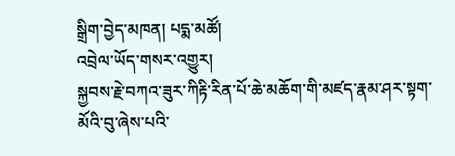སྒྲིག་བྱེད་མཁན། པདྨ་མཚོ།
འབྲེལ་ཡོད་གསར་འགྱུར།
སྐྱབས་རྗེ་བཀའ་ཟུར་ཀིརྟི་རིན་པོ་ཆེ་མཆོག་གི་མཛད་རྣམ་ཤར་སྟག་མོའི་བུ་ཞེས་པའི་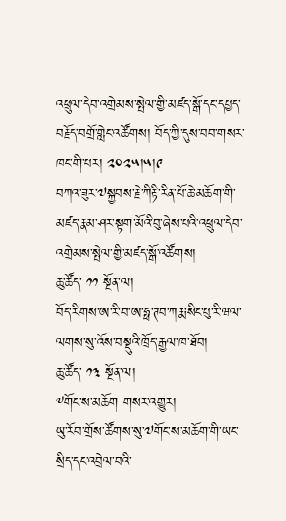འཕྲུལ་དེབ་འགྲེམས་སྤེལ་གྱི་མཛད་སྒོ་དང་དཔྱད་བརྗོད་བགྲོ་གླེང་འཚོགས། བོད་ཀྱི་དུས་བབ་གསར་ཁང་གི་པར། ༢༠༢༥།༥།༩
བཀའ་ཟུར་༧སྐྱབས་རྗེ་ཀིརྟི་རིན་པོ་ཆེ་མཆོག་གི་མཛད་རྣམ་ཤར་སྟག་མོའི་བུ་ཞེས་པའི་འཕྲུལ་དེབ་འགྲེམས་སྤེལ་གྱི་མཛད་སྒོ་འཚོགས།
ཆུ་ཚོད་ ༡༡ སྔོན་ལ།
བོད་རིགས་ཨ་རི་བ་ཨ་ཧྥ་ཊབ་ཀརྨ་སིང་པུ་རི་ཝལ་ལགས་སུ་འོས་བསྡུའི་ཁྲོད་རྒྱལ་ཁ་ཐོབ།
ཆུ་ཚོད་ ༡༣ སྔོན་ལ།
༸གོང་ས་མཆོག གསར་འགྱུར།
ཡུ་རོབ་གྲོས་ཚོགས་སུ་༧གོང་ས་མཆོག་གི་ཡང་སྲིད་དང་འབྲེལ་བའི་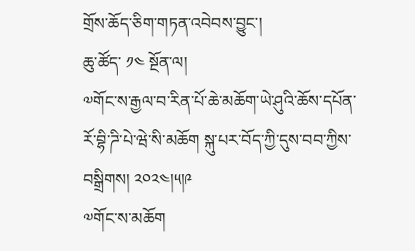གྲོས་ཆོད་ཅིག་གཏན་འབེབས་བྱུང་།
ཆུ་ཚོད་ ༡༤ སྔོན་ལ།
༧གོང་ས་རྒྱལ་བ་རིན་པོ་ཆེ་མཆོག་ཡེ་ཤུའི་ཆོས་དཔོན་རོ་བྷི་ཌི་པེ་ཝེ་སི་མཆོག སྐུ་པར་བོད་ཀྱི་དུས་བབ་ཀྱིས་བསྒྲིགས། ༢༠༢༤།༥།༩
༧གོང་ས་མཆོག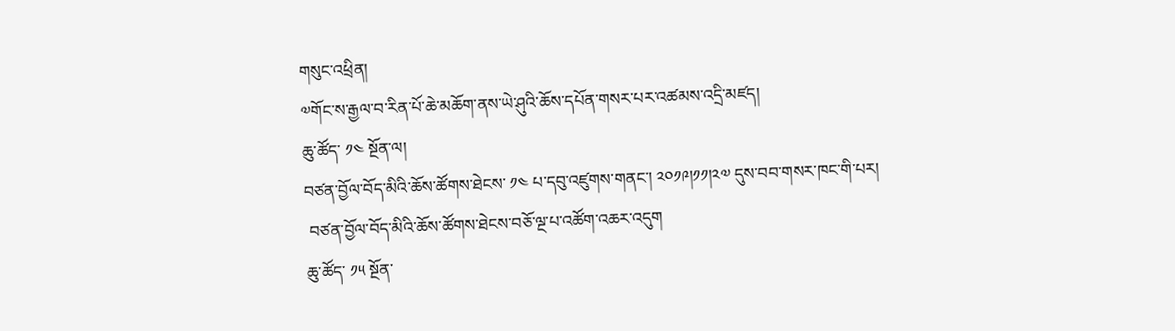གསུང་འཕྲིན།
༧གོང་ས་རྒྱལ་བ་རིན་པོ་ཆེ་མཆོག་ནས་ཡེ་ཤུའི་ཆོས་དཔོན་གསར་པར་འཚམས་འདྲི་མཛད།
ཆུ་ཚོད་ ༡༤ སྔོན་ལ།
བཙན་བྱོལ་བོད་མིའི་ཆོས་ཚོགས་ཐེངས་ ༡༤ པ་དབུ་འཛུགས་གནང་། ༢༠༡༩།༡༡།༢༧ དུས་བབ་གསར་ཁང་གི་པར།
 བཙན་བྱོལ་བོད་མིའི་ཆོས་ཚོགས་ཐེངས་བཅོ་ལྔ་པ་འཚོག་འཆར་འདུག
ཆུ་ཚོད་ ༡༥ སྔོན་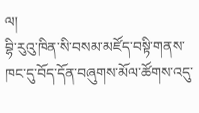ལ།
བྷི་རུའུ་ཁིན་སི་བསམ་མཛོད་བསྟི་གནས་ཁང་དུ་བོད་དོན་བཞུགས་མོལ་ཚོགས་འདུ་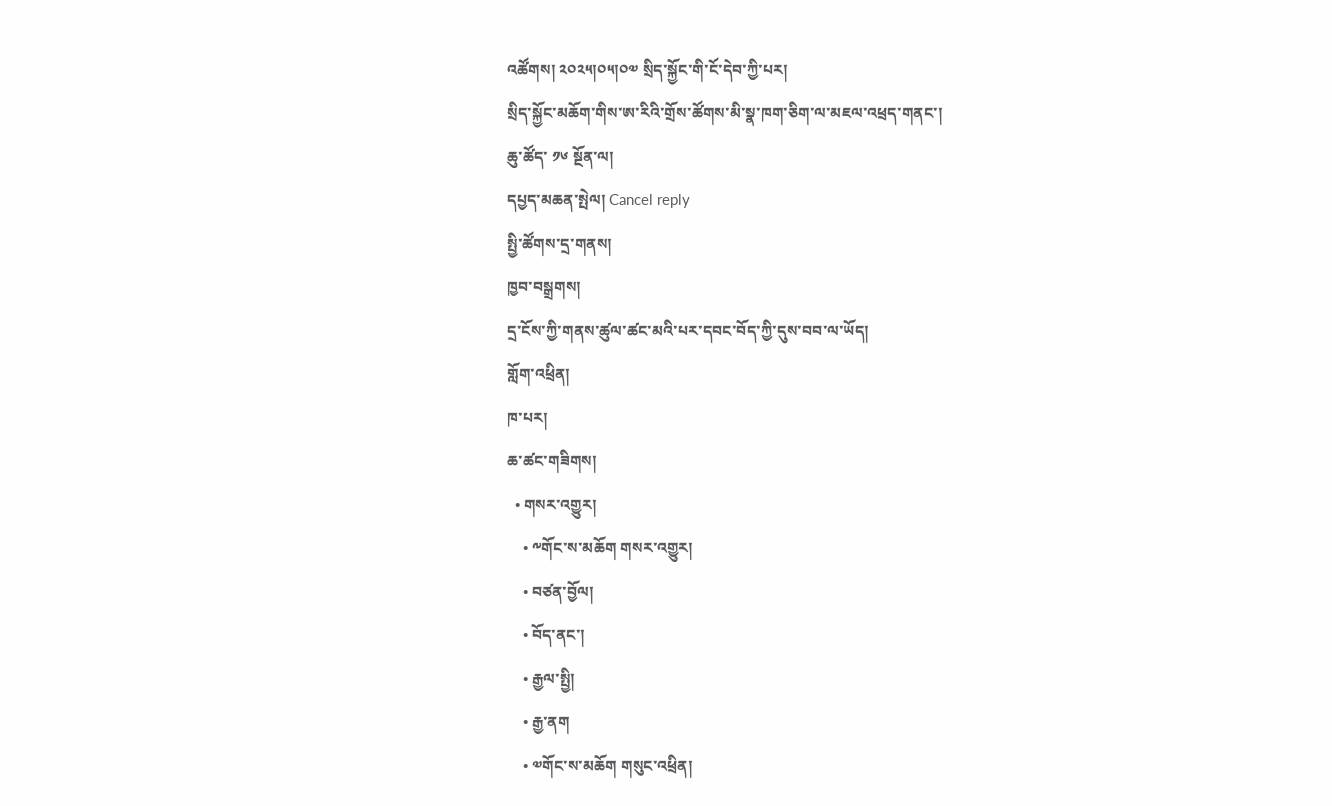འཚོགས། ༢༠༢༥།༠༥།༠༧ སྲིད་སྐྱོང་གི་ངོ་དེབ་ཀྱི་པར།
སྲིད་སྐྱོང་མཆོག་གིས་ཨ་རིའི་གྲོས་ཚོགས་མི་སྣ་ཁག་ཅིག་ལ་མཇལ་འཕྲད་གནང་།
ཆུ་ཚོད་ ༡༦ སྔོན་ལ།
དཔྱད་མཆན་སྤེལ། Cancel reply
སྤྱི་ཚོགས་དྲ་གནས།
ཁྱབ་བསྒྲགས།
དྲ་ངོས་ཀྱི་གནས་ཚུལ་ཚང་མའི་པར་དབང་བོད་ཀྱི་དུས་བབ་ལ་ཡོད།
གློག་འཕྲིན།
ཁ་པར།
ཆ་ཚང་གཟིགས།
  • གསར་འགྱུར།
    • ༸གོང་ས་མཆོག གསར་འགྱུར།
    • བཙན་བྱོལ།
    • བོད་ནང་།
    • རྒྱལ་སྤྱི།
    • རྒྱ་ནག
    • ༧གོང་ས་མཆོག གསུང་འཕྲིན།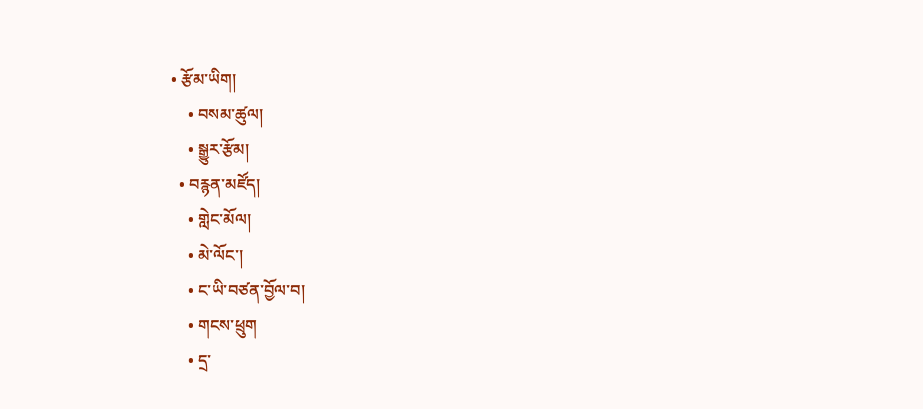• རྩོམ་ཡིག།
    • བསམ་ཚུལ།
    • སྒྱུར་རྩོམ།
  • བརྙན་མཛོད།
    • གླེང་མོལ།
    • མེ་ལོང་།
    • ང་ཡི་བཙན་བྱོལ་བ།
    • གངས་ཕྲུག
    • དྲ་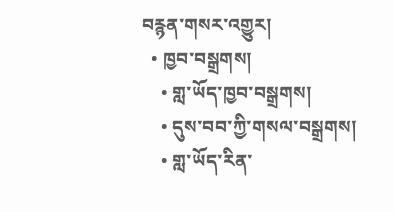བརྙན་གསར་འགྱུར།
  • ཁྱབ་བསྒྲགས།
    • གླ་ཡོད་ཁྱབ་བསྒྲགས།
    • དུས་བབ་ཀྱི་གསལ་བསྒྲགས།
    • གླ་ཡོད་རིན་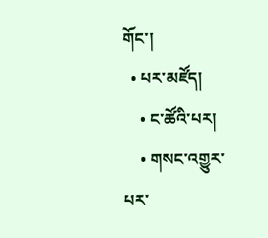གོང་།
  • པར་མཛོད།
    • ང་ཚོའི་པར།
    • གསང་འགྱུར་པར་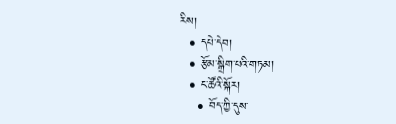རིས།
  • དཔེ་དེབ།
  • རྩོམ་སྒྲིག་པའི་གཏམ།
  • ང་ཚོའི་སྐོར།
    • བོད་ཀྱི་དུས་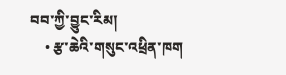བབ་ཀྱི་བྱུང་རིམ།
    • རྩ་ཆེའི་གསུང་འཕྲིན་ཁག